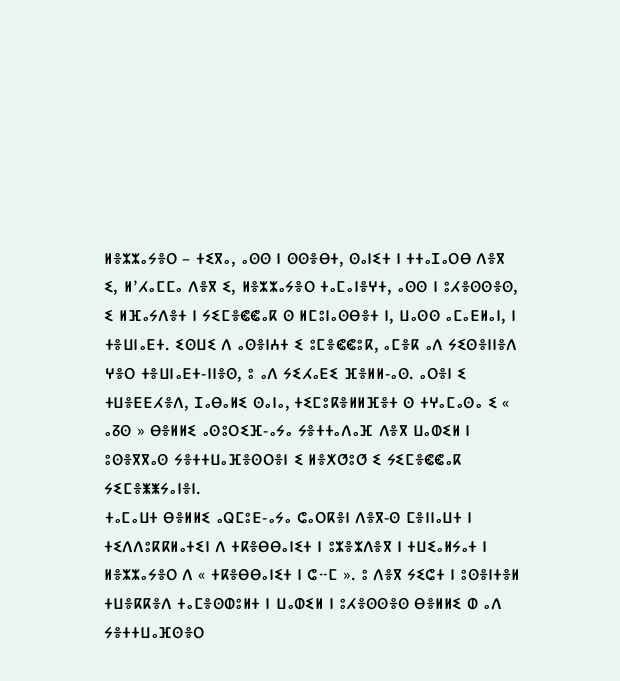ⵍⴻⵣⵣⴰⵢⴻⵔ – ⵜⵉⴳⴰ, ⴰⵙⵙ ⵏ ⵙⵙⴻⴱⵜ, ⵙⴰⵏⵉⵜ ⵏ ⵜⵜⴰⵊⴰⵔⴱ ⴷⴻⴳ ⵉ, ⵍ’ⵃⴰⵎⵎⴰ ⴷⴻⴳ ⵉ, ⵍⴻⵣⵣⴰⵢⴻⵔ ⵜⴰⵎⴰⵏⴻⵖⵜ, ⴰⵙⵙ ⵏ ⵓⵃⴻⵙⵙⴻⵙ, ⵉ ⵍⴼⴰⵢⴷⴻⵜ ⵏ ⵢⵉⵎⴻⵞⵞⴰⴽ ⵙ ⵍⵎⵓⵏⴰⵙⴱⴻⵜ ⵏ, ⵡⴰⵙⵙ ⴰⵎⴰⴹⵍⴰⵏ, ⵏ ⵜⴻⵡⵏⴰⴹⵜ. ⵉⵙⵡⵉ ⴷ ⴰⵙⴻⵏⵄⵜ ⵉ ⵓⵎⴻⵞⵞⵓⴽ, ⴰⵎⴻⴽ ⴰⴷ ⵢⵉⵙⴻⵏⵏⴻⴷ ⵖⴻⵔ ⵜⴻⵡⵏⴰⴹⵜ-ⵏⵏⴻⵙ, ⵓ ⴰⴷ ⵢⵉⵃⴰⴹⵉ ⴼⴻⵍⵍ-ⴰⵙ. ⴰⵔⴻⵏ ⵉ ⵜⵡⴻⴹⴹⵃⴻⴷ, ⵊⴰⴱⴰⵍⵉ ⵙⴰⵏⴰ, ⵜⵉⵎⵓⴽⴻⵍⵍⴼⴻⵜ ⵙ ⵜⵖⴰⵎⴰⵙⴰ ⵉ « ⴰⵒⵙ » ⴱⴻⵍⵍⵉ ⴰⵙⵓⵔⵉⴼ-ⴰⵢⴰ ⵢⴻⵜⵜⴰⴷⴰⴼ ⴷⴻⴳ ⵡⴰⵀⵉⵍ ⵏ ⵓⵙⴻⴳⴳⴰⵙ ⵢⴻⵜⵜⵡⴰⴼⴻⵙⵔⴻⵏ ⵉ ⵍⴻⵅⵚⵓⵚ ⵉ ⵢⵉⵎⴻⵞⵞⴰⴽ ⵢⵉⵎⴻⵥⵥⵢⴰⵏⴻⵏ.
ⵜⴰⵎⴰⵡⵜ ⴱⴻⵍⵍⵉ ⴰⵕⵎⵓⴹ-ⴰⵢⴰ ⵛⴰⵔⴽⴻⵏ ⴷⴻⴳ-ⵙ ⵎⴻⵏⵏⴰⵡⵜ ⵏ ⵜⵉⴷⴷⵓⴽⴽⵍⴰⵜⵉⵏ ⴷ ⵜⴽⴻⴱⴱⴰⵏⵉⵜ ⵏ ⵓⵣⴻⵣⴷⴻⴳ ⵏ ⵜⵡⵉⴰⵍⵢⴰⵜ ⵏ ⵍⴻⵣⵣⴰⵢⴻⵔ ⴷ « ⵜⴽⴻⴱⴱⴰⵏⵉⵜ ⵏ ⵛⵧⵎ ». ⵓ ⴷⴻⴳ ⵢⵉⵛⵜ ⵏ ⵓⵙⴻⵏⵜⴻⵍ ⵜⵡⴻⴽⴽⴻⴷ ⵜⴰⵎⴻⵙⵀⵓⵍⵜ ⵏ ⵡⴰⵀⵉⵍ ⵏ ⵓⵃⴻⵙⵙⴻⵙ ⴱⴻⵍⵍⵉ ⵀ ⴰⴷ ⵢⴻⵜⵜⵡⴰⴼⵙⴻⵔ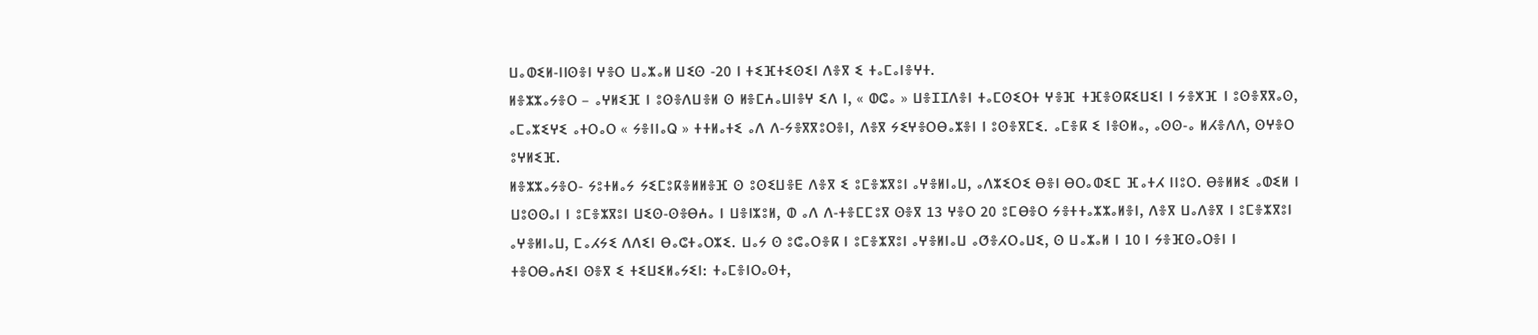ⵡⴰⵀⵉⵍ-ⵏⵏⵙⴻⵏ ⵖⴻⵔ ⵡⴰⵣⴰⵍ ⵡⵉⵙ -20 ⵏ ⵜⵉⴼⵜⵉⵙⵉⵏ ⴷⴻⴳ ⵉ ⵜⴰⵎⴰⵏⴻⵖⵜ.
ⵍⴻⵣⵣⴰⵢⴻⵔ – ⴰⵖⵍⵉⴼ ⵏ ⵓⵙⴻⴷⵡⴻⵍ ⵙ ⵍⴻⵎⵄⴰⵡⵏⴻⵖ ⵉⴷ ⵏ, « ⵀⵛⴰ » ⵡⴻⵊⵊⴷⴻⵏ ⵜⴰⵎⵙⵉⵔⵜ ⵖⴻⴼ ⵜⴼⴻⵙⴽⵉⵡⵉⵏ ⵏ ⵢⴻⵅⴼ ⵏ ⵓⵙⴻⴳⴳⴰⵙ, ⴰⵎⴰⵣⵉⵖⵉ ⴰⵜⵔⴰⵔ « ⵢⴻⵏⵏⴰⵕ » ⵜⵜⵍⴰⵜⵉ ⴰⴷ ⴷ-ⵢⴻⴳⴳⵓⵔⴻⵏ, ⴷⴻⴳ ⵢⵉⵖⴻⵔⴱⴰⵣⴻⵏ ⵏ ⵓⵙⴻⴳⵎⵉ. ⴰⵎⴻⴽ ⵉ ⵏⴻⵙⵍⴰ, ⴰⵙⵙ-ⴰ ⵍⵃⴻⴷⴷ, ⵙⵖⴻⵔ ⵓⵖⵍⵉⴼ.
ⵍⴻⵣⵣⴰⵢⴻⵔ- ⵢⵓⵜⵍⴰⵢ ⵢⵉⵎⵓⴽⴻⵍⵍⴻⴼ ⵙ ⵓⵙⵉⵡⴻⴹ ⴷⴻⴳ ⵉ ⵓⵎⴻⵣⴳⵓⵏ ⴰⵖⴻⵍⵏⴰⵡ, ⴰⴷⵣⵉⵔⵉ ⴱⴻⵏ ⴱⵔⴰⵀⵉⵎ ⴼⴰⵜⵃ ⵏⵏⵓⵔ. ⴱⴻⵍⵍⵉ ⴰⵀⵉⵍ ⵏ ⵡⵓⵙⵙⴰⵏ ⵏ ⵓⵎⴻⵣⴳⵓⵏ ⵡⵉⵙ-ⵙⴻⴱⵄⴰ ⵏ ⵡⴻⵏⵣⵓⵍ, ⵀ ⴰⴷ ⴷ-ⵜⴻⵎⵎⵓⴳ ⵙⴻⴳ 13 ⵖⴻⵔ 20 ⵓⵎⴱⴻⵔ ⵢⴻⵜⵜⴰⵣⵣⴰⵍⴻⵏ, ⴷⴻⴳ ⵡⴰⴷⴻⴳ ⵏ ⵓⵎⴻⵣⴳⵓⵏ ⴰⵖⴻⵍⵏⴰⵡ, ⵎⴰⵃⵢⵉ ⴷⴷⵉⵏ ⴱⴰⵛⵜⴰⵔⵣⵉ. ⵡⴰⵢ ⵙ ⵓⵛⴰⵔⴻⴽ ⵏ ⵓⵎⴻⵣⴳⵓⵏ ⴰⵖⴻⵍⵏⴰⵡ ⴰⵚⴻⵃⵔⴰⵡⵉ, ⵙ ⵡⴰⵣⴰⵍ ⵏ 10 ⵏ ⵢⴻⴼⵙⴰⵔⴻⵏ ⵏ ⵜⴻⵔⴱⴰⵄⵉⵏ ⵙⴻⴳ ⵉ ⵜⵉⵡⵉⵍⴰⵢⵉⵏ: ⵜⴰⵎⴻⵏⵔⴰⵙⵜ,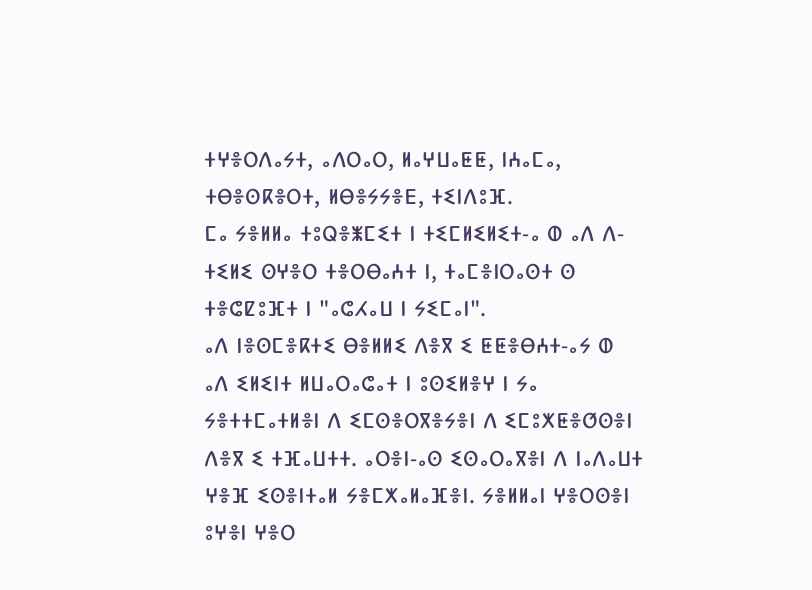ⵜⵖⴻⵔⴷⴰⵢⵜ, ⴰⴷⵔⴰⵔ, ⵍⴰⵖⵡⴰⵟⵟ, ⵏⵄⴰⵎⴰ, ⵜⴱⴻⵙⴽⴻⵔⵜ, ⵍⴱⴻⵢⵢⴻⴹ, ⵜⵉⵏⴷⵓⴼ.
ⵎⴰ ⵢⴻⵍⵍⴰ ⵜⵓⵕⴻⵥⵎⵉⵜ ⵏ ⵜⵉⵎⵍⵉⵍⵉⵜ-ⴰ ⵀ ⴰⴷ ⴷ-ⵜⵉⵍⵉ ⵙⵖⴻⵔ ⵜⴻⵔⴱⴰⵄⵜ ⵏ, ⵜⴰⵎⴻⵏⵔⴰⵙⵜ ⵙ ⵜⴻⵛⵇⵓⴼⵜ ⵏ "ⴰⵛⵃⴰⵡ ⵏ ⵢⵉⵎⴰⵏ".
ⴰⴷ ⵏⴻⵙⵎⴻⴽⵜⵉ ⴱⴻⵍⵍⵉ ⴷⴻⴳ ⵉ ⵟⵟⴻⴱⵄⵜ-ⴰⵢ ⵀ ⴰⴷ ⵉⵍⵉⵏⵜ ⵍⵡⴰⵔⴰⵛⴰⵜ ⵏ ⵓⵙⵉⵍⴻⵖ ⵏ ⵢⴰ ⵢⴻⵜⵜⵎⴰⵜⵍⴻⵏ ⴷ ⵉⵎⵙⴻⵔⴳⴻⵢⴻⵏ ⴷ ⵉⵎⵓⵅⵟⴻⵚⵙⴻⵏ ⴷⴻⴳ ⵉ ⵜⴼⴰⵡⵜⵜ. ⴰⵔⴻⵏ-ⴰⵙ ⵉⵙⴰⵔⴰⴳⴻⵏ ⴷ ⵏⴰⴷⴰⵡⵜ ⵖⴻⴼ ⵉⵙⴻⵏⵜⴰⵍ ⵢⴻⵎⵅⴰⵍⴰⴼⴻⵏ. ⵢⴻⵍⵍⴰⵏ ⵖⴻⵔⵙⴻⵏ ⵓⵖⴻⵏ ⵖⴻⵔ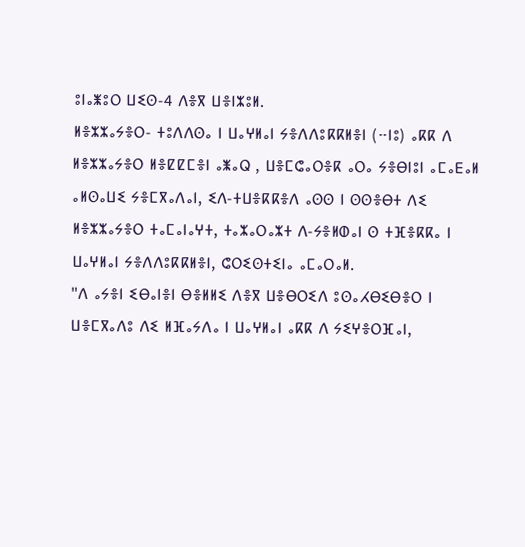ⵓⵏⴰⵥⵓⵔ ⵡⵉⵙ-4 ⴷⴻⴳ ⵡⴻⵏⵣⵓⵍ.
ⵍⴻⵣⵣⴰⵢⴻⵔ- ⵜⵓⴷⴷⵙⴰ ⵏ ⵡⴰⵖⵍⴰⵏ ⵢⴻⴷⴷⵓⴽⴽⵍⴻⵏ (ⵧⵏⵓ) ⴰⴽⴽ ⴷ ⵍⴻⵣⵣⴰⵢⴻⵔ ⵍⴻⵇⵇⵎⴻⵏ ⴰⵥⴰⵕ , ⵡⴻⵎⵛⴰⵔⴻⴽ ⴰⵔⴰ ⵢⴻⴱⵏⵓⵏ ⴰⵎⴰⴹⴰⵍ ⴰⵍⵙⴰⵡⵉ ⵢⴻⵎⴳⴰⴷⴰⵏ, ⵉⴷ-ⵜⵡⴻⴽⴽⴻⴷ ⴰⵙⵙ ⵏ ⵙⵙⴻⴱⵜ ⴷⵉ ⵍⴻⵣⵣⴰⵢⴻⵔ ⵜⴰⵎⴰⵏⴰⵖⵜ, ⵜⴰⵣⴰⵔⴰⵣⵜ ⴷ-ⵢⴻⵍⵀⴰⵏ ⵙ ⵜⴼⴻⴽⴽⴰ ⵏ ⵡⴰⵖⵍⴰⵏ ⵢⴻⴷⴷⵓⴽⴽⵍⴻⵏ, ⵛⵔⵉⵙⵜⵉⵏⴰ ⴰⵎⴰⵔⴰⵍ.
"ⴷ ⴰⵢⴻⵏ ⵉⴱⴰⵏⴻⵏ ⴱⴻⵍⵍⵉ ⴷⴻⴳ ⵡⴻⴱⵔⵉⴷ ⵓⵙⴰⵃⴱⵉⴱⴻⵔ ⵏ ⵡⴻⵎⴳⴰⴷⵓ ⴷⵉ ⵍⴼⴰⵢⴷⴰ ⵏ ⵡⴰⵖⵍⴰⵏ ⴰⴽⴽ ⴷ ⵢⵉⵖⴻⵔⴼⴰⵏ,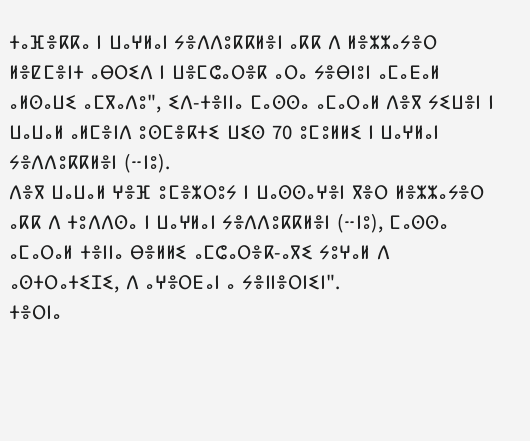ⵜⴰⴼⴻⴽⴽⴰ ⵏ ⵡⴰⵖⵍⴰⵏ ⵢⴻⴷⴷⵓⴽⴽⵍⴻⵏ ⴰⴽⴽ ⴷ ⵍⴻⵣⵣⴰⵢⴻⵔ ⵍⴻⵇⵎⴻⵏⵜ ⴰⴱⵔⵉⴷ ⵏ ⵡⴻⵎⵛⴰⵔⴻⴽ ⴰⵔⴰ ⵢⴻⴱⵏⵓⵏ ⴰⵎⴰⴹⴰⵍ ⴰⵍⵙⴰⵡⵉ ⴰⵎⴳⴰⴷⵓ", ⵉⴷ-ⵜⴻⵏⵏⴰ ⵎⴰⵙⵙⴰ ⴰⵎⴰⵔⴰⵍ ⴷⴻⴳ ⵢⵉⵡⴻⵏ ⵏ ⵡⴰⵡⴰⵍ ⴰⵍⵎⴻⵏⴷ ⵓⵙⵎⴻⴽⵜⵉ ⵡⵉⵙ 70 ⵓⵎⵓⵍⵍⵉ ⵏ ⵡⴰⵖⵍⴰⵏ ⵢⴻⴷⴷⵓⴽⴽⵍⴻⵏ (ⵧⵏⵓ).
ⴷⴻⴳ ⵡⴰⵡⴰⵍ ⵖⴻⴼ ⵓⵎⴻⵣⵔⵓⵢ ⵏ ⵡⴰⵙⵙⴰⵖⴻⵏ ⴳⴻⵔ ⵍⴻⵣⵣⴰⵢⴻⵔ ⴰⴽⴽ ⴷ ⵜⵓⴷⴷⵙⴰ ⵏ ⵡⴰⵖⵍⴰⵏ ⵢⴻⴷⴷⵓⴽⴽⵍⴻⵏ (ⵧⵏⵓ), ⵎⴰⵙⵙⴰ ⴰⵎⴰⵔⴰⵍ ⵜⴻⵏⵏⴰ ⴱⴻⵍⵍⵉ ⴰⵎⵛⴰⵔⴻⴽ-ⴰⴳⵉ ⵢⵓⵖⴰⵍ ⴷ ⴰⵙⵜⵔⴰⵜⵉⵊⵉ, ⴷ ⴰⵖⴻⵔⴹⴰⵏ ⴰ ⵢⴻⵏⵏⴻⵔⵏⵉⵏ".
ⵜⴻⵔⵏⴰ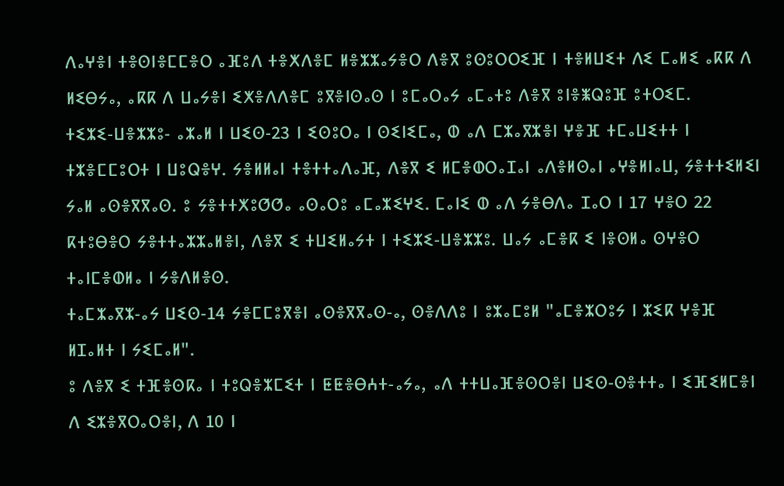ⴷⴰⵖⴻⵏ ⵜⴻⵙⵏⴻⵎⵎⴻⵔ ⴰⴼⵓⴷ ⵜⴻⵅⴷⴻⵎ ⵍⴻⵣⵣⴰⵢⴻⵔ ⴷⴻⴳ ⵓⵙⵓⵔⵔⵉⴼ ⵏ ⵜⴻⵍⵡⵉⵜ ⴷⵉ ⵎⴰⵍⵉ ⴰⴽⴽ ⴷ ⵍⵉⴱⵢⴰ, ⴰⴽⴽ ⴷ ⵡⴰⵢⴻⵏ ⵉⵅⴻⴷⴷⴻⵎ ⵓⴳⴻⵏⵙⴰⵙ ⵏ ⵓⵎⴰⵔⴰⵢ ⴰⵎⴰⵜⵓ ⴷⴻⴳ ⵓⵏⴻⵥⵕⵓⴼ ⵓⵜⵔⵉⵎ.
ⵜⵉⵣⵉ-ⵡⴻⵣⵣⵓ- ⴰⵣⴰⵍ ⵏ ⵡⵉⵙ-23 ⵏ ⵉⵙⵓⵔⴰ ⵏ ⵙⵉⵏⵉⵎⴰ, ⵀ ⴰⴷ ⵎⵣⴰⴳⵣⴻⵏ ⵖⴻⴼ ⵜⵎⴰⵡⵉⵜⵜ ⵏ ⵜⵣⴻⵎⵎⵓⵔⵜ ⵏ ⵡⵓⵕⴻⵖ. ⵢⴻⵍⵍⴰⵏ ⵜⴻⵜⵜⴰⴷⴰⴼ, ⴷⴻⴳ ⵉ ⵍⵎⴻⵀⵔⴰⵊⴰⵏ ⴰⴷⴻⵍⵙⴰⵏ ⴰⵖⴻⵍⵏⴰⵡ, ⵢⴻⵜⵜⵉⵍⵉⵏ ⵢⴰⵍ ⴰⵙⴻⴳⴳⴰⵙ. ⵓ ⵢⴻⵜⵜⵅⵓⵚⵚⴰ ⴰⵙⴰⵔⵓ ⴰⵎⴰⵣⵉⵖⵉ. ⵎⴰⵏⵉ ⵀ ⴰⴷ ⵢⴻⴱⴷⴰ ⵊⴰⵔ ⵏ 17 ⵖⴻⵔ 22 ⴽⵜⵓⴱⴻⵔ ⵢⴻⵜⵜⴰⵣⵣⴰⵍⴻⵏ, ⴷⴻⴳ ⵉ ⵜⵡⵉⵍⴰⵢⵜ ⵏ ⵜⵉⵣⵉ-ⵡⴻⵣⵣⵓ. ⵡⴰⵢ ⴰⵎⴻⴽ ⵉ ⵏⴻⵙⵍⴰ ⵙⵖⴻⵔ ⵜⴰⵏⵎⴻⵀⵍⴰ ⵏ ⵢⴻⴷⵍⴻⵙ.
ⵜⴰⵎⵣⴰⴳⵣ-ⴰⵢ ⵡⵉⵙ-14 ⵢⴻⵎⵎⵓⴳⴻⵏ ⴰⵙⴻⴳⴳⴰⵙ-ⴰ, ⵙⴻⴷⴷⵓ ⵏ ⵓⵣⴰⵎⵓⵍ "ⴰⵎⴻⵣⵔⵓⵢ ⵏ ⵣⵉⴽ ⵖⴻⴼ ⵍⵊⴰⵍⵜ ⵏ ⵢⵉⵎⴰⵍ".
ⵓ ⴷⴻⴳ ⵉ ⵜⴼⴻⵙⴽⴰ ⵏ ⵜⵓⵕⴻⵣⵎⵉⵜ ⵏ ⵟⵟⴻⴱⵄⵜ-ⴰⵢⴰ, ⴰⴷ ⵜⵜⵡⴰⴼⴻⵙⵔⴻⵏ ⵡⵉⵙ-ⵙⴻⵜⵜⴰ ⵏ ⵉⴼⵉⵍⵎⴻⵏ ⴷ ⵉⵣⴻⴳⵔⴰⵔⴻⵏ, ⴷ 10 ⵏ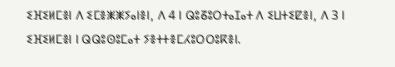ⵉⴼⵉⵍⵎⴻⵏ ⴷ ⵉⵎⴻⵥⵥⵢⴰⵏⴻⵏ, ⴷ 4 ⵏ ⵕⵓⵒⵓⵔⵜⴰⵊⴰⵜ ⴷ ⵉⵡⵜⵉⵇⴻⵏ, ⴷ 3 ⵏ ⵉⴼⵉⵍⵎⴻⵏ ⵏ ⵕⵕⵓⵙⵓⵎⴰⵜ ⵢⴻⵜⵜⴻⵎⵃⵓⵔⵔⵓⴽⴻⵏ.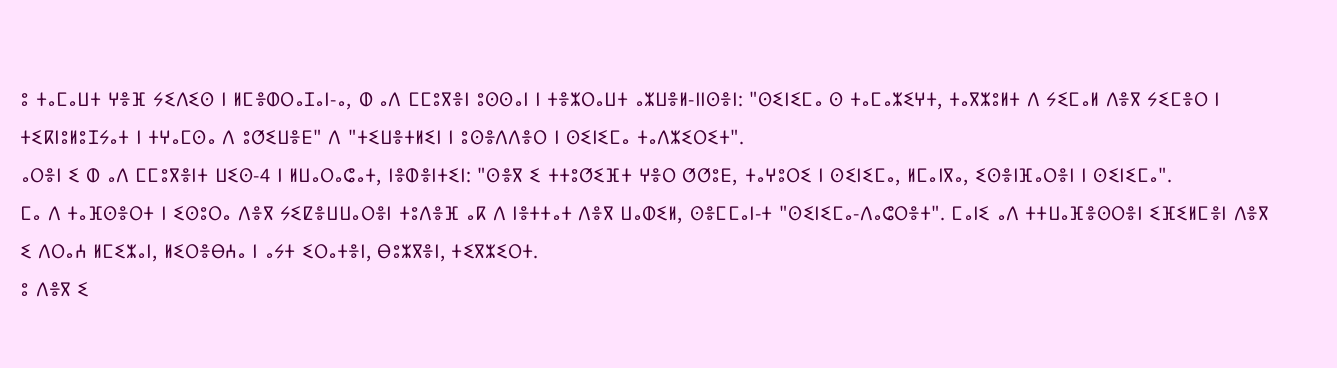ⵓ ⵜⴰⵎⴰⵡⵜ ⵖⴻⴼ ⵢⵉⴷⵉⵙ ⵏ ⵍⵎⴻⵀⵔⴰⵊⴰⵏ-ⴰ, ⵀ ⴰⴷ ⵎⵎⵓⴳⴻⵏ ⵓⵙⵙⴰⵏ ⵏ ⵜⴻⵣⵔⴰⵡⵜ ⴰⵣⵡⴻⵍ-ⵏⵏⵙⴻⵏ: "ⵙⵉⵏⵉⵎⴰ ⵙ ⵜⴰⵎⴰⵣⵉⵖⵜ, ⵜⴰⴳⵣⵓⵍⵜ ⴷ ⵢⵉⵎⴰⵍ ⴷⴻⴳ ⵢⵉⵎⴻⵔ ⵏ ⵜⵉⴽⵏⵓⵍⵓⵊⵢⴰⵜ ⵏ ⵜⵖⴰⵎⵙⴰ ⴷ ⵓⵚⵉⵡⴻⴹ" ⴷ "ⵜⵉⵡⴻⵜⵍⵉⵏ ⵏ ⵓⵙⴻⴷⴷⴻⵔ ⵏ ⵙⵉⵏⵉⵎⴰ ⵜⴰⴷⵣⵉⵔⵉⵜ".
ⴰⵔⴻⵏ ⵉ ⵀ ⴰⴷ ⵎⵎⵓⴳⴻⵏⵜ ⵡⵉⵙ-4 ⵏ ⵍⵡⴰⵔⴰⵛⴰⵜ, ⵏⴻⵀⴻⵏⵜⵉⵏ: "ⵙⴻⴳ ⵉ ⵜⵜⵓⵚⵉⴼⵜ ⵖⴻⵔ ⵚⵚⵓⴹ, ⵜⴰⵖⵓⵔⵉ ⵏ ⵙⵉⵏⵉⵎⴰ, ⵍⵎⴰⵏⴳⴰ, ⵉⵙⴻⵏⴼⴰⵔⴻⵏ ⵏ ⵙⵉⵏⵉⵎⴰ".
ⵎⴰ ⴷ ⵜⴰⴼⵙⴻⵔⵜ ⵏ ⵉⵙⵓⵔⴰ ⴷⴻⴳ ⵢⵉⵇⴻⵡⵡⴰⵔⴻⵏ ⵜⵓⴷⴻⴼ ⴰⴽ ⴷ ⵏⴻⵜⵜⴰⵜ ⴷⴻⴳ ⵡⴰⵀⵉⵍ, ⵙⴻⵎⵎⴰⵏ-ⵜ "ⵙⵉⵏⵉⵎⴰ-ⴷⴰⵛⵔⴻⵜ". ⵎⴰⵏⵉ ⴰⴷ ⵜⵜⵡⴰⴼⴻⵙⵔⴻⵏ ⵉⴼⵉⵍⵎⴻⵏ ⴷⴻⴳ ⵉ ⴷⵔⴰⵄ ⵍⵎⵉⵣⴰⵏ, ⵍⵉⵔⴻⴱⵄⴰ ⵏ ⴰⵢⵜ ⵉⵔⴰⵜⴻⵏ, ⴱⵓⵣⴳⴻⵏ, ⵜⵉⴳⵣⵉⵔⵜ.
ⵓ ⴷⴻⴳ ⵉ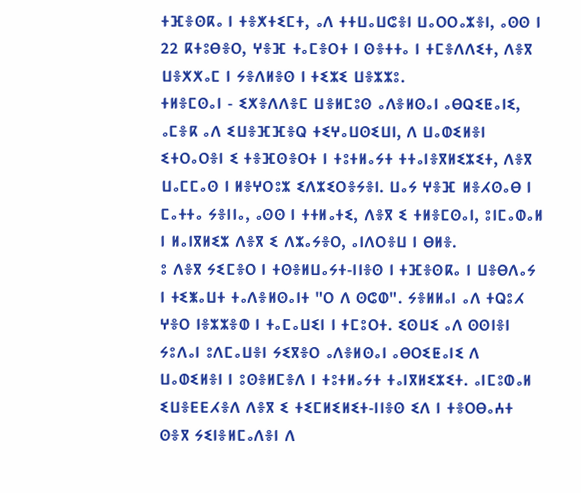ⵜⴼⴻⵙⴽⴰ ⵏ ⵜⴻⵅⵜⵉⵎⵜ, ⴰⴷ ⵜⵜⵡⴰⵡⵛⴻⵏ ⵡⴰⵔⵔⴰⵣⴻⵏ, ⴰⵙⵙ ⵏ 22 ⴽⵜⵓⴱⴻⵔ, ⵖⴻⴼ ⵜⴰⵎⴻⵔⵜ ⵏ ⵙⴻⵜⵜⴰ ⵏ ⵜⵎⴻⴷⴷⵉⵜ, ⴷⴻⴳ ⵡⴻⵅⵅⴰⵎ ⵏ ⵢⴻⴷⵍⴻⵙ ⵏ ⵜⵉⵣⵉ ⵡⴻⵣⵣⵓ.
ⵜⵍⴻⵎⵙⴰⵏ - ⵉⵅⴻⴷⴷⴻⵎ ⵡⴻⵍⵎⵓⵙ ⴰⴷⴻⵍⵙⴰⵏ ⴰⴱⵕⵉⵟⴰⵏⵉ, ⴰⵎⴻⴽ ⴰⴷ ⵉⵡⴻⴼⴼⴻⵕ ⵜⵉⵖⴰⵡⵙⵉⵡⵏ, ⴷ ⵡⴰⵀⵉⵍⴻⵏ ⵉⵜⵔⴰⵔⴻⵏ ⵉ ⵜⴻⴼⵙⴻⵔⵜ ⵏ ⵜⵓⵜⵍⴰⵢⵜ ⵜⵜⴰⵏⴻⴳⵍⵉⵣⵉⵜ, ⴷⴻⴳ ⵡⴰⵎⵎⴰⵙ ⵏ ⵍⴻⵖⵔⵓⵣ ⵉⴷⵣⵉⵔⴻⵢⴻⵏ. ⵡⴰⵢ ⵖⴻⴼ ⵍⴻⵃⵙⴰⴱ ⵏ ⵎⴰⵜⵜⴰ ⵢⴻⵏⵏⴰ, ⴰⵙⵙ ⵏ ⵜⵜⵍⴰⵜⵉ, ⴷⴻⴳ ⵉ ⵜⵍⴻⵎⵙⴰⵏ, ⵓⵏⵎⴰⵀⴰⵍ ⵏ ⵍⴰⵏⴳⵍⵉⵣ ⴷⴻⴳ ⵉ ⴷⵣⴰⵢⴻⵔ, ⴰⵏⴷⵔⴻⵡ ⵏ ⴱⵍⴻ.
ⵓ ⴷⴻⴳ ⵢⵉⵎⴻⵔ ⵏ ⵜⵙⴻⵍⵡⴰⵢⵜ-ⵏⵏⴻⵙ ⵏ ⵜⴼⴻⵙⴽⴰ ⵏ ⵡⴻⴱⴷⴰⵢ ⵏ ⵜⵉⵥⴰⵡⵜ ⵜⴰⴷⴻⵍⵙⴰⵏⵜ "ⵔ ⴷ ⵙⵛⵀ". ⵢⴻⵍⵍⴰⵏ ⴰⴷ ⵜⵕⵓⵃ ⵖⴻⵔ ⵏⴻⵣⵣⴻⵀ ⵏ ⵜⴰⵎⴰⵡⵉⵏ ⵏ ⵜⵎⵓⵔⵜ. ⵉⵙⵡⵉ ⴰⴷ ⵙⵙⵏⴻⵏ ⵢⵓⴷⴰⵏ ⵓⴷⵎⴰⵡⴻⵏ ⵢⵉⴳⴻⵔ ⴰⴷⴻⵍⵙⴰⵏ ⴰⴱⵔⵉⵟⴰⵏⵉ ⴷ ⵡⴰⵀⵉⵍⴻⵏ ⵏ ⵓⵙⴻⵍⵎⴻⴷ ⵏ ⵜⵓⵜⵍⴰⵢⵜ ⵜⴰⵏⴳⵍⵉⵣⵉⵜ. ⴰⵏⵎⵓⵀⴰⵍ ⵉⵡⴻⴹⴹⵃⴻⴷ ⴷⴻⴳ ⵉ ⵜⵉⵎⵍⵉⵍⵉⵜ-ⵏⵏⴻⵙ ⵉⴷ ⵏ ⵜⴻⵔⴱⴰⵄⵜ ⵙⴻⴳ ⵢⵉⵏⴻⵍⵎⴰⴷⴻⵏ ⴷ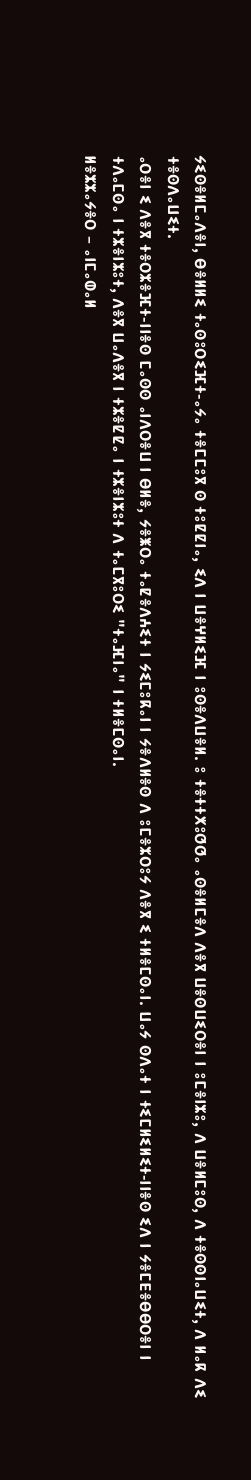ⵢⵉⵙⴻⵍⵎⴰⴷⴻⵏ, ⴱⴻⵍⵍⵉ ⵜⴰⵙⵓⵔⵉⴼⵜ-ⴰⵢⴰ ⵜⴻⵎⵎⵓⴳ ⵙ ⵜⵓⵇⵇⵏⴰ, ⵉⴷ ⵏ ⵡⴻⵖⵍⵉⴼ ⵏ ⵓⵙⴻⴷⵡⴻⵍ. ⵓ ⵜⴻⵜⵜⵅⵓⵚⵚⴰ ⴰⵙⴻⵍⵎⴻⴷ ⴷⴻⴳ ⵡⴻⵙⵡⵉⵔⴻⵏ ⵏ ⵓⵎⴻⵏⵣⵓ, ⴷ ⵡⴻⵍⵎⵓⵙ, ⴷ ⵜⴻⵙⵙⵏⴰⵡⵉⵜ, ⴷ ⵍⴰⴽ ⴷⵉ ⵜⴻⵙⴷⴰⵡⵉⵜ.
ⴰⵔⴻⵏ ⵉ ⴷⴻⴳ ⵜⴻⵔⵣⴻⴼⵜ-ⵏⵏⴻⵙ ⵎⴰⵙⵙ ⴰⵏⴷⵔⴻⵡ ⵏ ⴱⵍⴻ, ⵢⴻⵥⵔⴰ ⵜⴰⵇⴻⴷⵄⵉⵜ ⵏ ⵢⵉⵎⵓⴽⴰⵏ ⵏ ⵢⴻⴷⵍⴻⵙ ⴷ ⵓⵎⴻⵣⵔⵓⵢ ⴷⴻⴳ ⵉ ⵜⵍⴻⵎⵙⴰⵏ. ⵡⴰⵢ ⵙⴷⴰⵜ ⵏ ⵜⵉⵎⵍⵉⵍⵉⵜ-ⵏⵏⴻⵙ ⵉⴷ ⵏ ⵢⴻⵎⴹⴻⴱⴱⵔⴻⵏ ⵏ ⵜⴷⴰⵎⵙⴰ ⵏ ⵜⵣⴻⵏⵣⵓⵜ, ⴷⴻⴳ ⵡⴰⴷⴻⴳ ⵏ ⵜⵣⴻⵇⵇⴰ ⵏ ⵜⵣⴻⵏⵣⵓⵜ ⴷ ⵜⴰⵎⴳⵓⵔⵉ "ⵜⴰⴼⵏⴰ" ⵏ ⵜⵍⴻⵎⵙⴰⵏ.
ⵍⴻⵣⵣⴰⵢⴻⵔ – ⴰⵏⵎⴰⵀⴰⵍ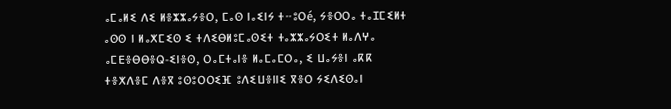ⴰⵎⴰⵍⵉ ⴷⵉ ⵍⴻⵣⵣⴰⵢⴻⵔ, ⵎⴰⵙ ⵏⴰⵉⵏⵢ ⵜⵧⵓⵔé, ⵢⴻⵔⵔⴰ ⵜⴰⵊⵎⵉⵍⵜ ⴰⵙⵙ ⵏ ⵍⴰⵅⵎⵉⵙ ⵉ ⵜⴷⵉⴱⵍⵓⵎⴰⵙⵉⵜ ⵜⴰⵣⵣⴰⵢⵔⵉⵜ ⵍⴰⴷⵖⴰ ⴰⵎⴹⴻⴱⴱⴻⵕ-ⵉⵏⴻⵙ, ⵔⴰⵎⵜⴰⵏⴻ ⵍⴰⵎⴰⵎⵔⴰ, ⵉ ⵡⴰⵢⴻⵏ ⴰⴽⴽ ⵜⴻⵅⴷⴻⵎ ⴷⴻⴳ ⵓⵙⵓⵔⵔⵉⴼ ⵓⴷⵉⵡⴻⵏⵏⵉ ⴳⴻⵔ ⵢⵉⴷⵉⵙⴰⵏ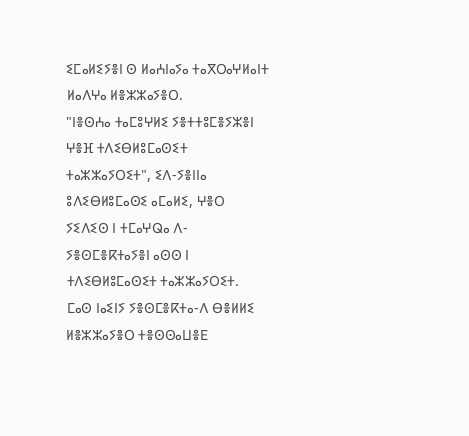ⵉⵎⴰⵍⵉⵢⴻⵏ ⵙ ⵍⴰⵄⵏⴰⵢⴰ ⵜⴰⴳⵔⴰⵖⵍⴰⵏⵜ ⵍⴰⴷⵖⴰ ⵍⴻⵣⵣⴰⵢⴻⵔ.
"ⵏⴻⵙⵄⴰ ⵜⴰⵎⵓⵖⵍⵉ ⵢⴻⵜⵜⵓⵎⴻⵢⵣⴻⵏ ⵖⴻⴼ ⵜⴷⵉⴱⵍⵓⵎⴰⵙⵉⵜ ⵜⴰⵣⵣⴰⵢⵔⵉⵜ", ⵉⴷ-ⵢⴻⵏⵏⴰ ⵓⴷⵉⴱⵍⵓⵎⴰⵙⵉ ⴰⵎⴰⵍⵉ, ⵖⴻⵔ ⵢⵉⴷⵉⵙ ⵏ ⵜⵎⴰⵖⵕⴰ ⴷ-ⵢⴻⵙⵎⴻⴽⵜⴰⵢⴻⵏ ⴰⵙⵙ ⵏ ⵜⴷⵉⴱⵍⵓⵎⴰⵙⵉⵜ ⵜⴰⵣⵣⴰⵢⵔⵉⵜ.
ⵎⴰⵙ ⵏⴰⵉⵏⵢ ⵢⴻⵙⵎⴻⴽⵜⴰ-ⴷ ⴱⴻⵍⵍⵉ ⵍⴻⵣⵣⴰⵢⴻⵔ ⵜⴻⵙⵙⴰⵡⴻⴹ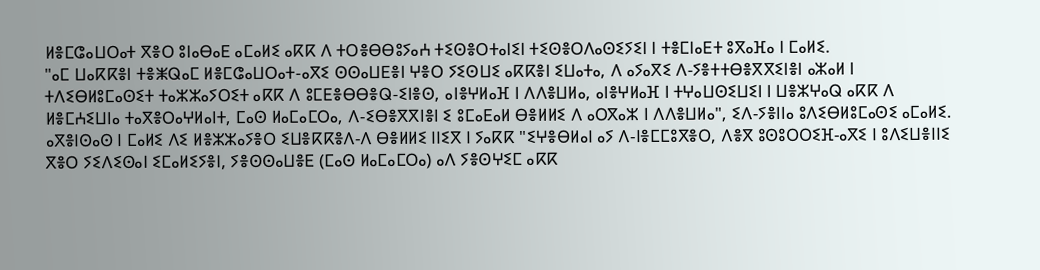ⵍⴻⵎⵛⴰⵡⵔⴰⵜ ⴳⴻⵔ ⵓⵏⴰⴱⴰⴹ ⴰⵎⴰⵍⵉ ⴰⴽⴽ ⴷ ⵜⵔⴻⴱⴱⵓⵢⴰⵄ ⵜⵉⵙⴻⵔⵜⴰⵏⵉⵏ ⵜⵉⵙⴻⵔⴷⴰⵙⵉⵢⵉⵏ ⵏ ⵜⴻⵎⵏⴰⴹⵜ ⵓⴳⴰⴼⴰ ⵏ ⵎⴰⵍⵉ.
"ⴰⵎ ⵡⴰⴽⴽⴻⵏ ⵜⴻⵥⵕⴰⵎ ⵍⴻⵎⵛⴰⵡⵔⴰⵜ-ⴰⴳⵉ ⵙⵙⴰⵡⴹⴻⵏ ⵖⴻⵔ ⵢⵉⵙⵡⵉ ⴰⴽⴽⴻⵏ ⵉⵡⴰⵜⴰ, ⴷ ⴰⵢⴰⴳⵉ ⴷ-ⵢⴻⵜⵜⴱⴻⴳⴳⵉⵏⴻⵏ ⴰⵣⴰⵍ ⵏ ⵜⴷⵉⴱⵍⵓⵎⴰⵙⵉⵜ ⵜⴰⵣⵣⴰⵢⵔⵉⵜ ⴰⴽⴽ ⴷ ⵓⵎⴹⴻⴱⴱⴻⵕ-ⵉⵏⴻⵙ, ⴰⵏⴻⵖⵍⴰⴼ ⵏ ⴷⴷⴻⵡⵍⴰ, ⴰⵏⴻⵖⵍⴰⴼ ⵏ ⵜⵖⴰⵡⵙⵉⵡⵉⵏ ⵏ ⵡⴻⵣⵖⴰⵕ ⴰⴽⴽ ⴷ ⵍⴻⵎⵄⵉⵡⵏⴰ ⵜⴰⴳⴻⵔⴰⵖⵍⴰⵏⵜ, ⵎⴰⵙ ⵍⴰⵎⴰⵎⵔⴰ, ⴷ-ⵉⴱⴻⴳⴳⵏⴻⵏ ⵉ ⵓⵎⴰⴹⴰⵍ ⴱⴻⵍⵍⵉ ⴷ ⴰⵔⴳⴰⵣ ⵏ ⴷⴷⴻⵡⵍⴰ", ⵉⴷ-ⵢⴻⵏⵏⴰ ⵓⴷⵉⴱⵍⵓⵎⴰⵙⵉ ⴰⵎⴰⵍⵉ.
ⴰⴳⴻⵏⵙⴰⵙ ⵏ ⵎⴰⵍⵉ ⴷⵉ ⵍⴻⵣⵣⴰⵢⴻⵔ ⵉⵡⴻⴽⴽⴻⴷ-ⴷ ⴱⴻⵍⵍⵉ ⵏⵏⵉⴳ ⵏ ⵢⴰⴽⴽ "ⵉⵖⴻⴱⵍⴰⵏ ⴰⵢ ⴷ-ⵏⴻⵎⵎⵓⴳⴻⵔ, ⴷⴻⴳ ⵓⵙⵓⵔⵔⵉⴼ-ⴰⴳⵉ ⵏ ⵓⴷⵉⵡⴻⵏⵏⵉ ⴳⴻⵔ ⵢⵉⴷⵉⵙⴰⵏ ⵉⵎⴰⵍⵉⵢⴻⵏ, ⵢⴻⵙⵙⴰⵡⴻⴹ (ⵎⴰⵙ ⵍⴰⵎⴰⵎⵔⴰ) ⴰⴷ ⵢⴻⵙⵖⵉⵎ ⴰⴽⴽ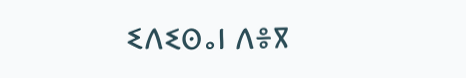ⵉⴷⵉⵙⴰⵏ ⴷⴻⴳ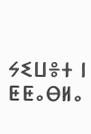ⵢⵉⵡⴻⵜ ⵏ ⵟⵟⴰⴱⵍⴰ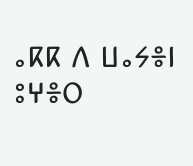ⴰⴽⴽ ⴷ ⵡⴰⵢⴻⵏ ⵓⵖⴻⵔ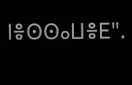ⵏⴻⵙⵙⴰⵡⴻⴹ".